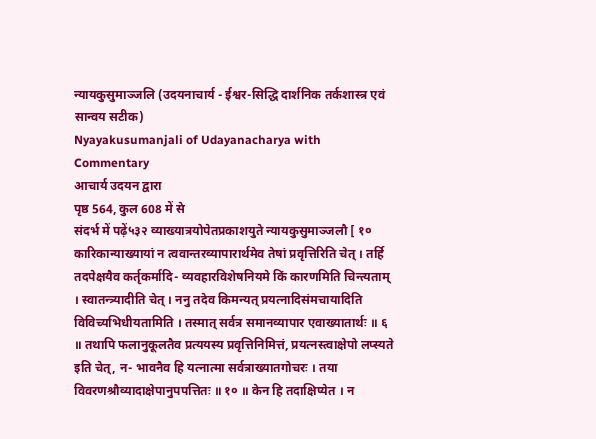न्यायकुसुमाञ्जलि (उदयनाचार्य - ईश्वर-सिद्धि दार्शनिक तर्कशास्त्र एवं सान्वय सटीक)
Nyayakusumanjali of Udayanacharya with Commentary
आचार्य उदयन द्वारा
पृष्ठ 564, कुल 608 में से
संदर्भ में पढ़ें५३२ व्याख्यात्रयोपेतप्रकाशयुते न्यायकुसुमाञ्जलौ [ १० कारिकान्याख्यायां न त्ववान्तरव्यापारार्थमेव तेषां प्रवृत्तिरिति चेत् । तर्हि तदपेक्षयैव कर्तृकर्मादि- व्यवहारविशेषनियमे किं कारणमिति चिन्त्यताम् । स्वातन्त्र्यादीति चेत् । ननु तदेव किमन्यत् प्रयत्नादिसंमचायादिति विविच्यभिधीयतामिति । तस्मात् सर्वत्र समानव्यापार एवाख्यातार्थः ॥ ६ ॥ तथापि फलानुकूलतैव प्रत्ययस्य प्रवृत्तिनिमित्तं, प्रयत्नस्त्वाक्षेपो लप्स्यते इति चेत्, न- भावनैव हि यत्नात्मा सर्वत्राख्यातगोचरः । तया विवरणश्रौव्यादाक्षेपानुपपत्तितः ॥ १० ॥ केन हि तदाक्षिप्येत । न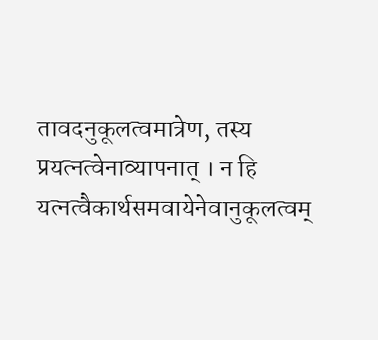तावदनुकूलत्वमात्रेण, तस्य प्रयत्नत्वेनाव्यापनात् । न हि यत्नत्वैकार्थसमवायेनेवानुकूलत्वम्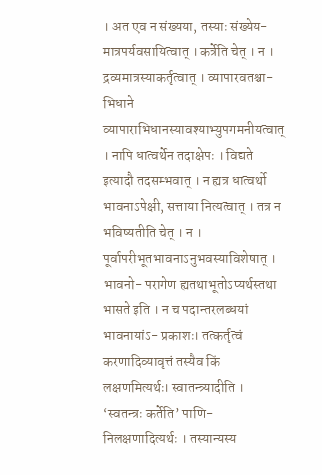। अत एव न संख्यया, तस्याः संख्येय- मात्रपर्यवसायित्वात् । कर्त्रेति चेत् । न । द्रव्यमात्रस्याकर्तृत्वात् । व्यापारवतश्चा- भिधाने व्यापाराभिधानस्यावश्याभ्युपगमनीयत्वात् । नापि धात्वर्थेन तदाक्षेपः । विद्यते इत्यादौ तदसम्भवात् । न ह्यत्र धात्वर्थो भावनाऽपेक्षी, सत्ताया नित्यत्वात् । तत्र न भविष्यतीति चेत् । न । पूर्वापरीभूतभावनाऽनुभवस्याविशेषात् । भावनो- परागेण ह्यतथाभूतोऽप्यर्थस्तथा भासते इति । न च पदान्तरलब्धयां भावनायांऽ- प्रकाशः। तत्कर्तृत्वं करणादिव्यावृत्तं तस्यैव किं लक्षणमित्यर्थः। स्वातन्त्र्यादीति । ‘स्वतन्त्रः कर्तेति’ पाणि- निलक्षणादित्यर्थः । तस्यान्यस्य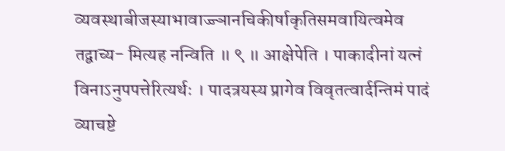व्यवस्थाबीजस्याभावाज्ज्ञानचिकीर्षाकृतिसमवायित्वमेव तद्वाच्य- मित्यह नन्विति ॥ ९ ॥ आक्षेपेति । पाकादीनां यत्नं विनाऽनुपपत्तेरित्यर्थः । पादत्रयस्य प्रागेव विवृतत्वार्दन्तिमं पादं व्याचष्टे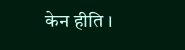केन हीति ।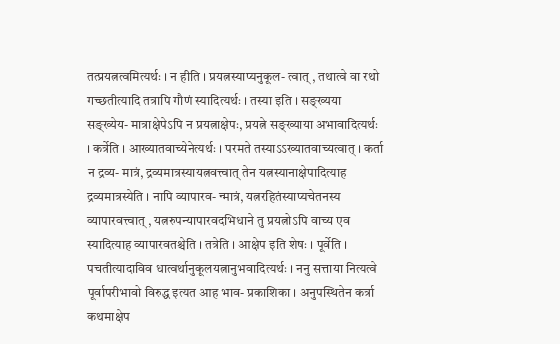तत्प्रयत्नत्वमित्यर्थः । न हीति । प्रयत्नस्याप्यनुकूल- त्वात् , तथात्वे वा रथो गच्छतीत्यादि तत्रापि गौणं स्यादित्यर्थः । तस्या इति । सङ्ख्यया सङ्ख्येय- मात्राक्षेपेऽपि न प्रयत्नाक्षेपः, प्रयत्ने सङ्ख्याया अभावादित्यर्थः । कर्त्रेति । आख्यातवाच्येनेत्यर्थः । परमते तस्याऽऽख्यातवाच्यत्वात् । कर्ता न द्रव्य- मात्रं, द्रव्यमात्रस्यायत्नवत्त्वात् तेन यत्नस्यानाक्षेपादित्याह द्रव्यमात्रस्येति । नापि व्यापारव- न्मात्रं, यत्नरहितंस्याप्यचेतनस्य व्यापारवत्त्वात् , यत्नरुपन्यापारवदभिधाने तु प्रयत्नोऽपि वाच्य एव स्यादित्याह व्यापारवतश्चेति । तत्रेति । आक्षेप इति शेषः । पूर्वेति । पचतीत्यादाविव धात्वर्थानुकूलयत्नानुभवादित्यर्थः । ननु सत्ताया नित्यत्वे पूर्वापरीभावो विरुद्ध इत्यत आह भाव- प्रकाशिका । अनुपस्थितेन कर्त्रा कथमाक्षेप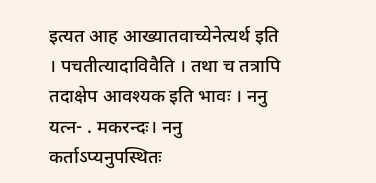इत्यत आह आख्यातवाच्येनेत्यर्थ इति । पचतीत्यादाविवैति । तथा च तत्रापि तदाक्षेप आवश्यक इति भावः । ननु यत्न- . मकरन्दः। ननु कर्ताऽप्यनुपस्थितः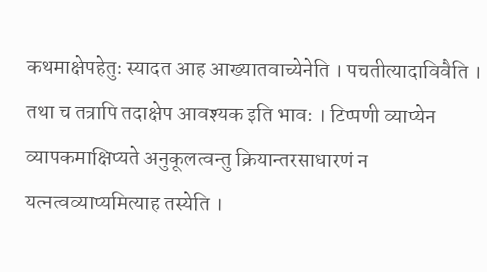कथमाक्षेपहेतुः स्यादत आह आख्यातवाच्येनेति । पचतीत्यादाविवैति । तथा च तत्रापि तदाक्षेप आवश्यक इति भावः । टिप्पणी व्याप्येन व्यापकमाक्षिप्यते अनुकूलत्वन्तु क्रियान्तरसाधारणं न यत्नत्वव्याप्यमित्याह तस्येति ।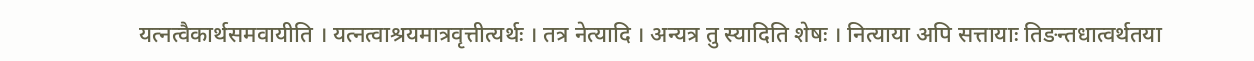यत्नत्वैकार्थसमवायीति । यत्नत्वाश्रयमात्रवृत्तीत्यर्थः । तत्र नेत्यादि । अन्यत्र तु स्यादिति शेषः । नित्याया अपि सत्तायाः तिङन्तधात्वर्थतया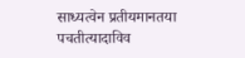साध्यत्वेन प्रतीयमानतया पचतीत्यादाविव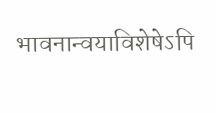भावनान्वयाविशेषेऽपि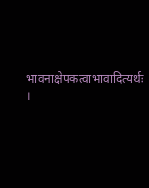भावनाक्षेपकत्वाभावादित्यर्थः ।